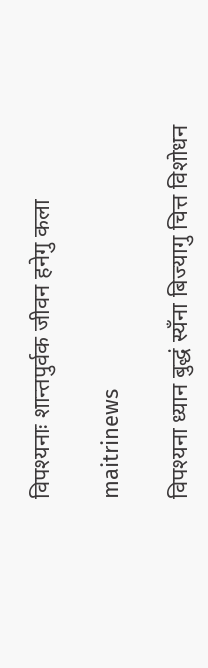विपश्यनाः शान्तपुर्वक जीवन हनेगु कला

maitrinews

विपश्यना ध्यान बुद्धं स्यँना बिज्यागु चित्त विशोधन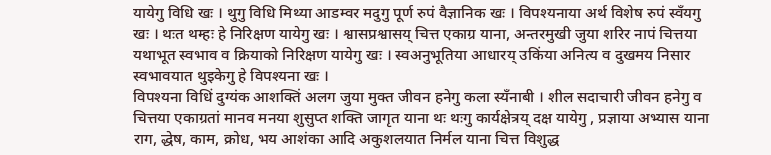यायेगु विधि खः । थुगु विधि मिथ्या आडम्वर मदुगु पूर्ण रुपं वैज्ञानिक खः । विपश्यनाया अर्थ विशेष रुपं स्वँयगु खः । थःत थम्हः हे निरिक्षण यायेगु खः । श्वासप्रश्वासय् चित्त एकाग्र याना, अन्तरमुखी जुया शरिर नापं चित्तया यथाभूत स्वभाव व क्रियाको निरिक्षण यायेगु खः । स्वअनुभूतिया आधारय् उकिंया अनित्य व दुखमय निसार स्वभावयात थुइकेगु हे विपश्यना खः ।
विपश्यना विधिं दुग्यंक आशक्तिं अलग जुया मुक्त जीवन हनेगु कला स्यँनाबी । शील सदाचारी जीवन हनेगु व चित्तया एकाग्रतां मानव मनया शुसुप्त शक्ति जागृत याना थः थःगु कार्यक्षेत्रय् दक्ष यायेगु , प्रज्ञाया अभ्यास याना राग, द्धेष, काम, क्रोध, भय आशंका आदि अकुशलयात निर्मल याना चित्त विशुद्ध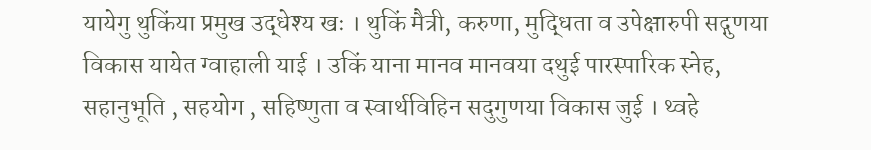यायेगु थुकिंया प्रमुख उद्धेश्य खः । थुकिं मैत्री, करुणा, मुद्धिता व उपेक्षारुपी सद्गुणया विकास यायेत ग्वाहाली याई । उकिं याना मानव मानवया दथुई पारस्पारिक स्नेह, सहानुभूति , सहयोग , सहिष्णुता व स्वार्थविहिन सदुगुणया विकास जुई । थ्वहे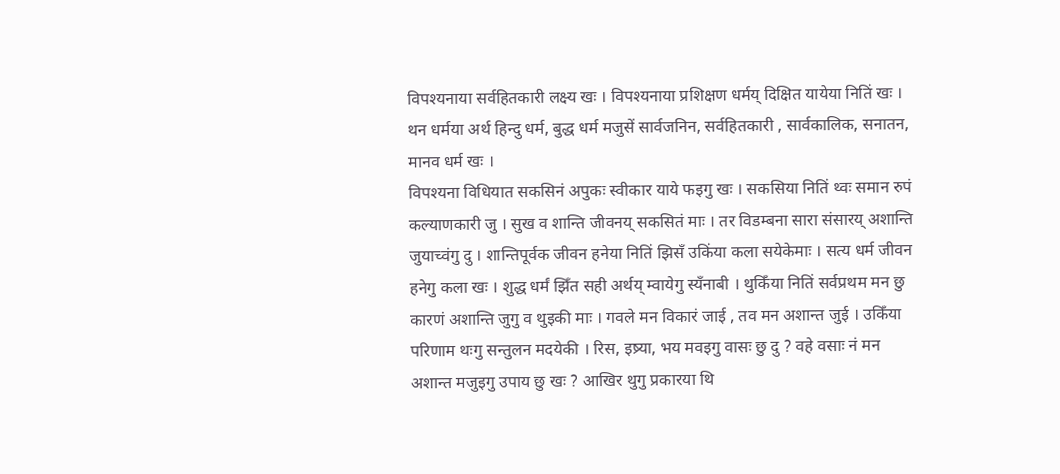विपश्यनाया सर्वहितकारी लक्ष्य खः । विपश्यनाया प्रशिक्षण धर्मय् दिक्षित यायेया नितिं खः । थन धर्मया अर्थ हिन्दु धर्म, बुद्ध धर्म मजुसें सार्वजनिन, सर्वहितकारी , सार्वकालिक, सनातन, मानव धर्म खः ।
विपश्यना विधियात सकसिनं अपुकः स्वीकार याये फइगु खः । सकसिया नितिं थ्वः समान रुपं कल्याणकारी जु । सुख व शान्ति जीवनय् सकसितं माः । तर विडम्बना सारा संसारय् अशान्ति जुयाच्वंगु दु । शान्तिपूर्वक जीवन हनेया नितिं झिसँ उकिंया कला सयेकेमाः । सत्य धर्म जीवन हनेगु कला खः । शुद्ध धर्मं झिँत सही अर्थय् म्वायेगु स्यँनाबी । थुकिँया नितिं सर्वप्रथम मन छु कारणं अशान्ति जुगु व थुइकी माः । गवले मन विकारं जाई , तव मन अशान्त जुई । उकिँया परिणाम थःगु सन्तुलन मदयेकी । रिस, इष्र्या, भय मवइगु वासः छु दु ? वहे वसाः नं मन अशान्त मजुइगु उपाय छु खः ? आखिर थुगु प्रकारया थि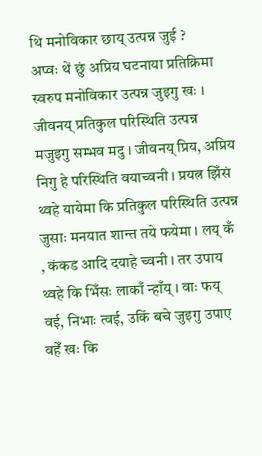थि मनोविकार छाय् उत्पन्न जुई ?
अप्वः थें छुं अप्रिय घटनाया प्रतिक्रिमा स्वरुप मनोविकार उत्पन्न जुइगु खः । जीवनय् प्रतिकुल परिस्थिति उत्पन्न मजुइगु सम्भव मदु । जीवनय् प्रिय, अप्रिय निगु हे परिस्थिति वयाच्वनी । प्रयत्न झिँसं थ्वहे यायेमा कि प्रतिकुल परिस्थिति उत्पन्न जुसाः मनयात शान्त तये फयेमा । लय् कँ , कंकड आदि दयाहे च्वनी । तर उपाय थ्वहे कि भिँसः लाकाँ न्हाँय् । वाः फय् वई, निभाः त्वई, उकिं बचे जुइगु उपाए वहेँ खः कि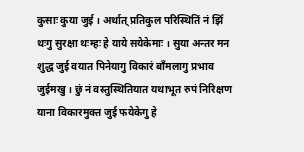कुसाः कुया जुई । अर्थात् प्रतिकुल परिस्थितिं नं झिँ थःगु सुरक्षा थःम्हः हे याये सयेकेमाः । सुया अन्तर मन शुद्ध जुई वयात पिनेयागु विकारं बाँमलागु प्रभाव जुईमखु । छुं नं वस्तुस्थितियात यथाभूत रुपं निरिक्षण याना विकारमुक्त जुई फयेकेगु हे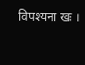विपश्यना खः ।